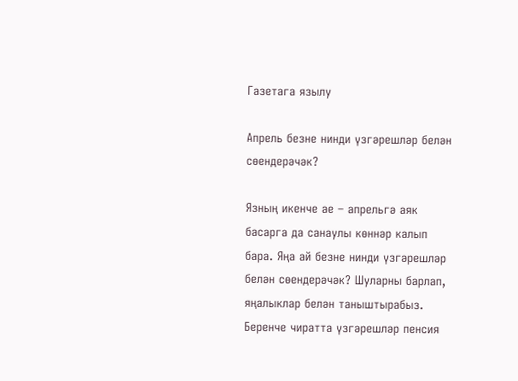Газетага язылу

Апрель безне нинди үзгәрешләр белән сөендерәчәк?

Язның икенче ае – апрельгә аяк басарга да санаулы көннәр калып бара. Яңа ай безне нинди үзгәрешләр белән сөендерәчәк? Шуларны барлап, яңалыклар белән таныштырабыз. Беренче чиратта үзгәрешләр пенсия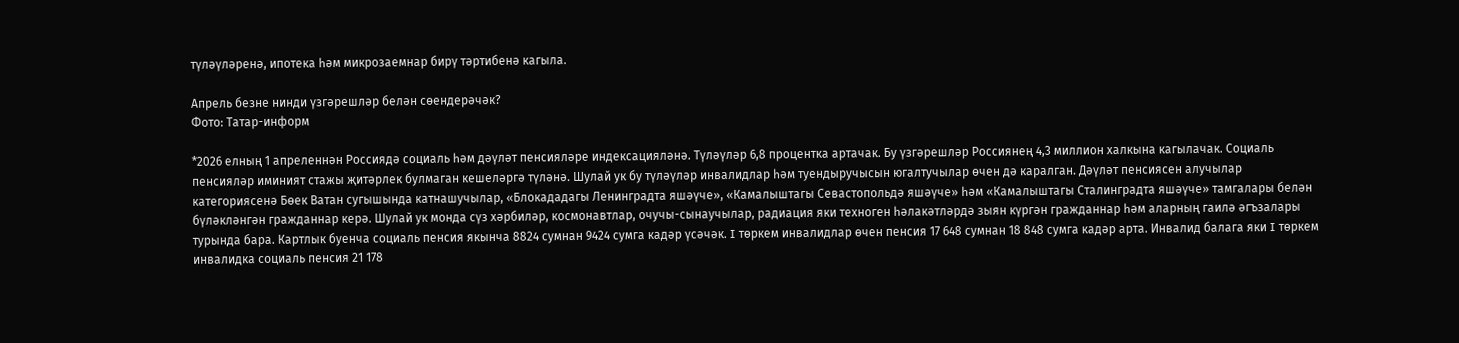түләүләренә, ипотека һәм микрозаемнар бирү тәртибенә кагыла.

Апрель безне нинди үзгәрешләр белән сөендерәчәк?
Фото: Татар-информ

*2026 елның 1 апреленнән Россиядә социаль һәм дәүләт пенсияләре индексацияләнә. Түләүләр 6,8 процентка артачак. Бу үзгәрешләр Россиянең 4,3 миллион халкына кагылачак. Социаль пенсияләр иминият стажы җитәрлек булмаган кешеләргә түләнә. Шулай ук бу түләүләр инвалидлар һәм туендыручысын югалтучылар өчен дә каралган. Дәүләт пенсиясен алучылар категориясенә Бөек Ватан сугышында катнашучылар, «Блокададагы Ленинградта яшәүче», «Камалыштагы Севастопольдә яшәүче» һәм «Камалыштагы Сталинградта яшәүче» тамгалары белән бүләкләнгән гражданнар керә. Шулай ук монда сүз хәрбиләр, космонавтлар, очучы-сынаучылар, радиация яки техноген һәлакәтләрдә зыян күргән гражданнар һәм аларның гаилә әгъзалары турында бара. Картлык буенча социаль пенсия якынча 8824 сумнан 9424 сумга кадәр үсәчәк. I төркем инвалидлар өчен пенсия 17 648 сумнан 18 848 сумга кадәр арта. Инвалид балага яки I төркем инвалидка социаль пенсия 21 178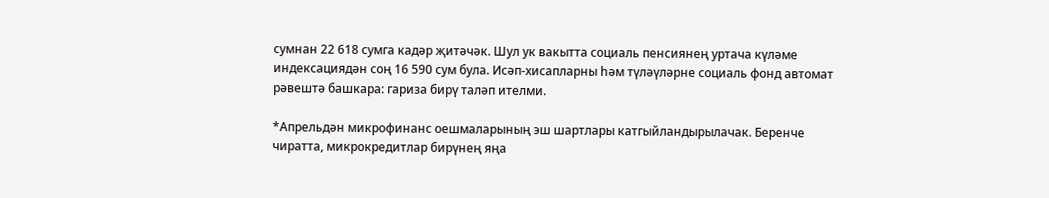сумнан 22 618 сумга кадәр җитәчәк. Шул ук вакытта социаль пенсиянең уртача күләме индексациядән соң 16 590 сум була. Исәп-хисапларны һәм түләүләрне социаль фонд автомат рәвештә башкара: гариза бирү таләп ителми.

*Апрельдән микрофинанс оешмаларының эш шартлары катгыйландырылачак. Беренче чиратта, микрокредитлар бирүнең яңа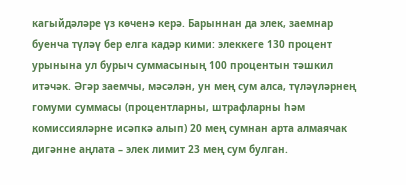кагыйдәләре үз көченә керә. Барыннан да элек, заемнар буенча түләү бер елга кадәр кими: элеккеге 130 процент урынына ул бурыч суммасының 100 процентын тәшкил итәчәк. Әгәр заемчы, мәсәлән, ун мең сум алса, түләүләрнең гомуми суммасы (процентларны, штрафларны һәм комиссияләрне исәпкә алып) 20 мең сумнан арта алмаячак дигәнне аңлата – элек лимит 23 мең сум булган.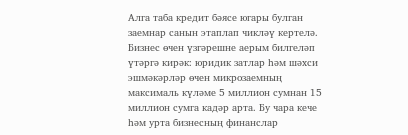Алга таба кредит бәясе югары булган заемнар санын этаплап чикләү кертелә. Бизнес өчен үзгәрешне аерым билгеләп үтәргә кирәк: юридик затлар һәм шәхси эшмәкәрләр өчен микрозаемның максималь күләме 5 миллион сумнан 15 миллион сумга кадәр арта. Бу чара кече һәм урта бизнесның финанслар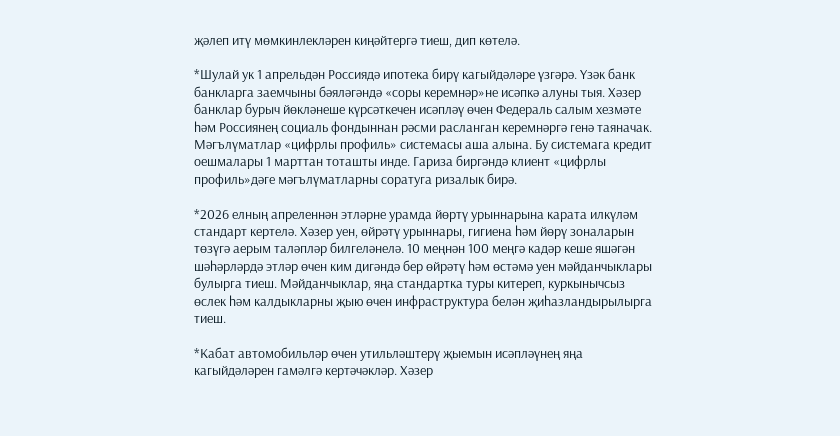җәлеп итү мөмкинлекләрен киңәйтергә тиеш, дип көтелә.

*Шулай ук 1 апрельдән Россиядә ипотека бирү кагыйдәләре үзгәрә. Үзәк банк банкларга заемчыны бәяләгәндә «соры керемнәр»не исәпкә алуны тыя. Хәзер банклар бурыч йөкләнеше күрсәткечен исәпләү өчен Федераль салым хезмәте һәм Россиянең социаль фондыннан рәсми расланган керемнәргә генә таяначак. Мәгълүматлар «цифрлы профиль» системасы аша алына. Бу системага кредит оешмалары 1 марттан тоташты инде. Гариза биргәндә клиент «цифрлы профиль»дәге мәгълүматларны соратуга ризалык бирә.

*2026 елның апреленнән этләрне урамда йөртү урыннарына карата илкүләм стандарт кертелә. Хәзер уен, өйрәтү урыннары, гигиена һәм йөрү зоналарын төзүгә аерым таләпләр билгеләнелә. 10 меңнән 100 меңгә кадәр кеше яшәгән шәһәрләрдә этләр өчен ким дигәндә бер өйрәтү һәм өстәмә уен мәйданчыклары булырга тиеш. Мәйданчыклар, яңа стандартка туры китереп, куркынычсыз өслек һәм калдыкларны җыю өчен инфраструктура белән җиһазландырылырга тиеш.

*Кабат автомобильләр өчен утильләштерү җыемын исәпләүнең яңа кагыйдәләрен гамәлгә кертәчәкләр. Хәзер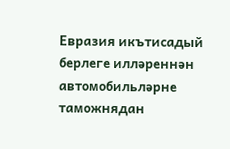Евразия икътисадый берлеге илләреннән автомобильләрне таможнядан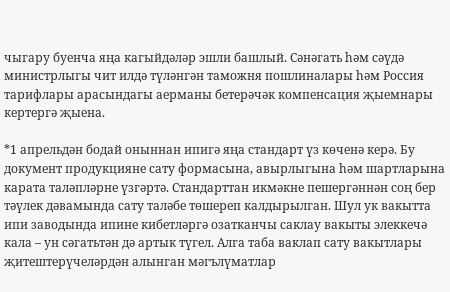чыгару буенча яңа кагыйдәләр эшли башлый. Сәнәгать һәм сәүдә министрлыгы чит илдә түләнгән таможня пошлиналары һәм Россия тарифлары арасындагы аерманы бетерәчәк компенсация җыемнары кертергә җыена.

*1 апрельдән бодай оныннан ипигә яңа стандарт үз көченә керә. Бу документ продукцияне сату формасына, авырлыгына һәм шартларына карата таләпләрне үзгәртә. Стандарттан икмәкне пешергәннән соң бер тәүлек дәвамында сату таләбе төшереп калдырылган. Шул ук вакытта ипи заводында ипине кибетләргә озатканчы саклау вакыты элеккечә кала – ун сәгатьтән дә артык түгел. Алга таба ваклап сату вакытлары җитештерүчеләрдән алынган мәгълүматлар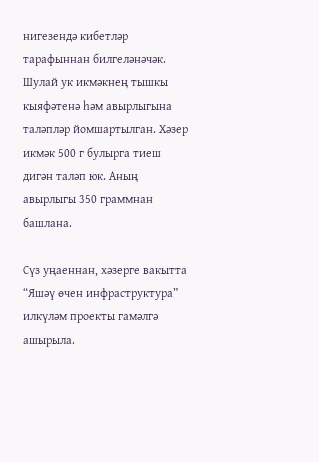нигезендә кибетләр тарафыннан билгеләнәчәк. Шулай ук икмәкнең тышкы кыяфәтенә һәм авырлыгына таләпләр йомшартылган. Хәзер икмәк 500 г булырга тиеш дигән таләп юк. Аның авырлыгы 350 граммнан башлана.

Сүз уңаеннан, хәзерге вакытта “Яшәү өчен инфраструктура” илкүләм проекты гамәлгә ашырыла.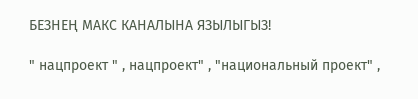БЕЗНЕҢ МАКС КАНАЛЫНА ЯЗЫЛЫГЫЗ!

" нацпроект " , нацпроект" , "национальный проект" ,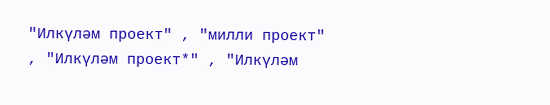"Илкүләм проект" , "милли проект" , "Илкүләм проект*" , "Илкүләм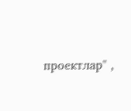проектлар" ,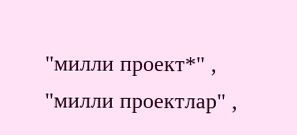"милли проект*" , "милли проектлар" ,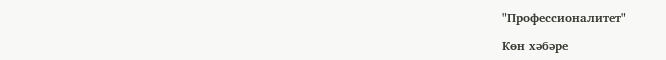"Профессионалитет"

Көн хәбәре